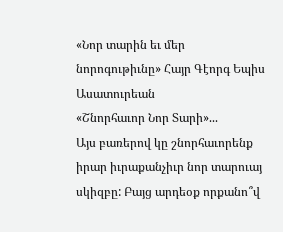«Նոր տարին եւ մեր նորոգութիւնը» Հայր Գէորգ Եպիս Ասատուրեան
«Շնորհաւոր Նոր Տարի»...
Այս բառերով կը շնորհաւորենք իրար իւրաքանչիւր նոր տարուայ սկիզբը: Բայց արդեօք որքանո՞վ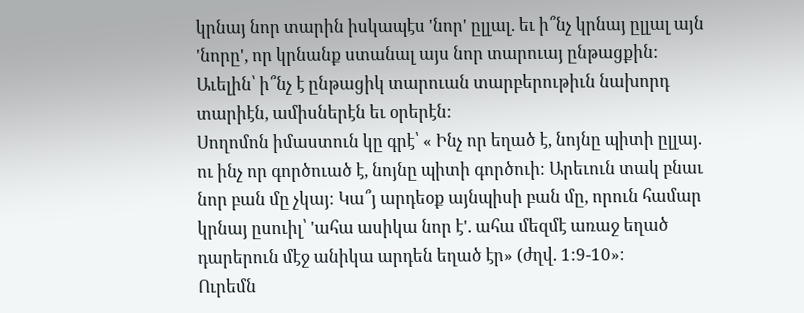կրնայ նոր տարին իսկապէս 'նոր' ըլլալ. եւ ի՞նչ կրնայ ըլլալ այն 'նորը', որ կրնանք ստանալ այս նոր տարուայ ընթացքին: Աւելին՝ ի՞նչ է ընթացիկ տարուան տարբերութիւն նախորդ տարիէն, ամիսներէն եւ օրերէն:
Սողոմոն իմաստուն կը գրէ՝ « Ինչ որ եղած է, նոյնը պիտի ըլլայ. ու ինչ որ գործուած է, նոյնը պիտի գործուի։ Արեւուն տակ բնաւ նոր բան մը չկայ։ Կա՞յ արդեօք այնպիսի բան մը, որուն համար կրնայ ըսուիլ՝ 'ահա ասիկա նոր է'. ահա մեզմէ առաջ եղած դարերուն մէջ անիկա արդեն եղած էր» (ժղվ. 1:9-10»։
Ուրեմն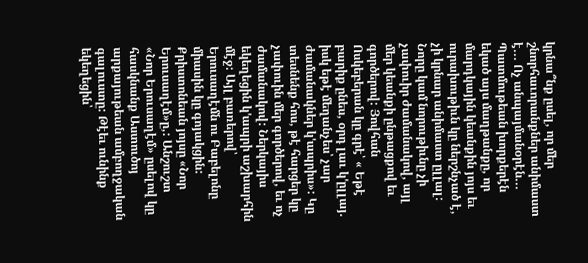կրնա՞նք ըսել, որ մեր շնորհաւորանքներ անիմաստ է... Ոչ անպայմանօրէն... Պատմութեան խորքերէն եկած այս մաղթանքը, որ մարդկային կեանքին յոյս եւ ուրախութիւն կը ներշնչած է, չի կրնար անիմաստ ըլլալ:
Նորը կամ նորութիւնը չի չափուիր ժամանակով, այլ մեր կեանքի ընթացքով եւ գործերով: Յովհան Ոսկեբերան կը գրէ՝ « Եթէ բարիք ընես, օրդ լաւ կ'ըլլայ. իսկ եթէ մեղանչես՝ չար ժամանակներ կ'ապրիս»: Կը տեսնենք հոս, թէ հարցեր կը չափուին մեր գործերով, եւ ոչ ժամանակով: Ներկայիս եկեղեցին կ'ապրի աշխարհին մէջ: Այլ բառերով՝ Երուսաղէմն ու Բաբելոնը միասին կը գոյակցին: Քրիստոնեան յոյսը «Նոր Երուսաղէմ»ը,: Անշուշտ «Նոր Երուսաղէմ» ըսելով կը հասկնանք Աստուծոյ արքայութեան ամբողջական գալուստը: Թէեւ ունինք եկեղեցին՝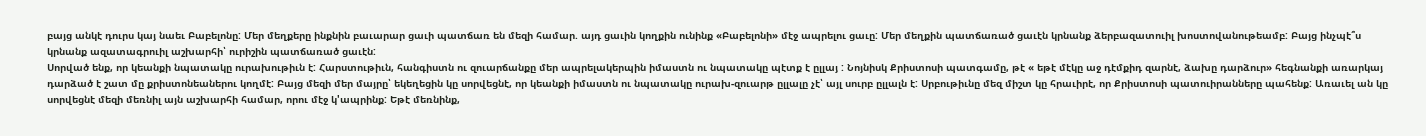բայց անկէ դուրս կայ նաեւ Բաբելոնը: Մեր մեղքերը ինքնին բաւարար ցաւի պատճառ են մեզի համար. այդ ցաւին կողքին ունինք «Բաբելոնի» մէջ ապրելու ցաւը: Մեր մեղքին պատճառած ցաւէն կրնանք ձերբազատուիլ խոստովանութեամբ: Բայց ինչպէ՞ս կրնանք ազատագրուիլ աշխարհի՝ ուրիշին պատճառած ցաւէն:
Սորված ենք, որ կեանքի նպատակը ուրախութիւն է: Հարստութիւն, հանգիստն ու զուարճանքը մեր ապրելակերպին իմաստն ու նպատակը պէտք է ըլլայ : Նոյնիսկ Քրիստոսի պատգամը, թէ « եթէ մէկը աջ դէմքիդ զարնէ, ձախը դարձուր» հեգնանքի առարկայ դարձած է շատ մը քրիստոնեաներու կողմէ: Բայց մեզի մեր մայրը՝ եկեղեցին կը սորվեցնէ, որ կեանքի իմաստն ու նպատակը ուրախ-զուարթ ըլլալը չէ՝ այլ սուրբ ըլլալն է: Սրբութիւնը մեզ միշտ կը հրաւիրէ, որ Քրիստոսի պատուիրանները պահենք: Առաւել ան կը սորվեցնէ մեզի մեռնիլ այն աշխարհի համար, որու մէջ կ'ապրինք: Եթէ մեռնինք,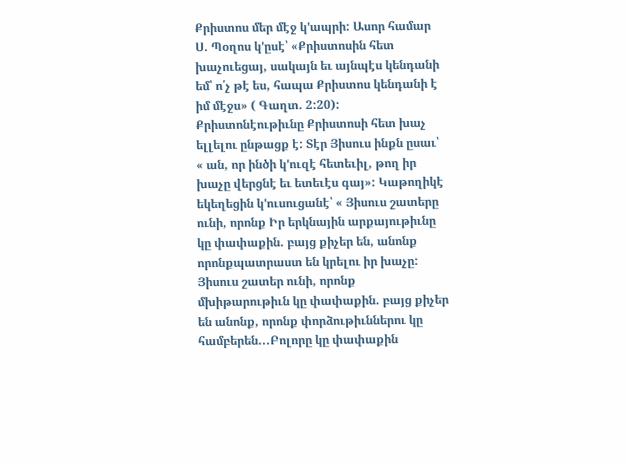Քրիստոս մեր մէջ կ'ապրի: Ասոր համար Ս. Պօղոս կ'ըսէ՝ «Քրիստոսին հետ խաչուեցայ, սակայն եւ այնպէս կենդանի եմ՝ ո՛չ թէ ես, հապա Քրիստոս կենդանի է իմ մէջս» ( Գաղտ. 2:20):
Քրիստոնէութիւնը Քրիստոսի հետ խաչ ելլելու ընթացք է: Տէր Յիսուս ինքն ըսաւ՝ « ան, որ ինծի կ'ուզէ հետեւիլ, թող իր խաչը վերցնէ եւ ետեւէս գայ»: Կաթողիկէ եկեղեցին կ'ուսուցանէ՝ « Յիսուս շատերը ունի, որոնք Իր երկնային արքայութիւնը կը փափաքին. բայց քիչեր են, անոնք որոնքպատրաստ են կրելու իր խաչը: Յիսուս շատեր ունի, որոնք մխիթարութիւն կը փափաքին. բայց քիչեր են անոնք, որոնք փորձութիւններու կը համբերեն...Բոլորը կը փափաքին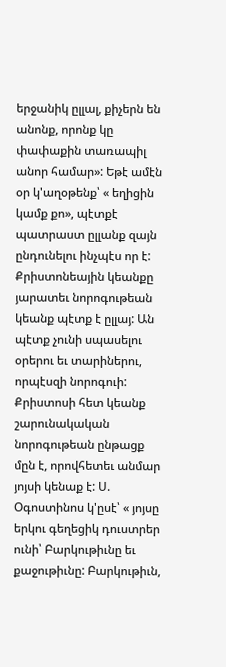երջանիկ ըլլալ, քիչերն են անոնք, որոնք կը փափաքին տառապիլ անոր համար»: Եթէ ամէն օր կ'աղօթենք՝ « եղիցին կամք քո», պէտքէ պատրաստ ըլլանք զայն ընդունելու ինչպէս որ է:
Քրիստոնեային կեանքը յարատեւ նորոգութեան կեանք պէտք է ըլլայ: Ան պէտք չունի սպասելու օրերու եւ տարիներու, որպէսզի նորոգուի: Քրիստոսի հետ կեանք շարունակական նորոգութեան ընթացք մըն է, որովհետեւ անմար յոյսի կենաք է: Ս. Օգոստինոս կ'ըսէ՝ « յոյսը երկու գեղեցիկ դուստրեր ունի՝ Բարկութիւնը եւ քաջութիւնը: Բարկութիւն,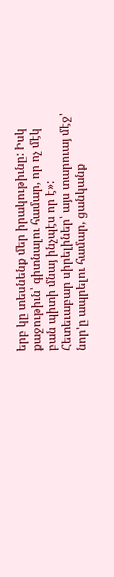երբ կը տեսնենք մեր իրակութիւնը: Իսկ քաջութիւն՝ գիտնալու համար, որ ոչ մէկ բան պիտի մնայ ինչպէս որ է»:
Հետեւաբար սիրելիներ՝ այս տարուայ մէջ' նոր'ը ապրելու համար, ցանկանք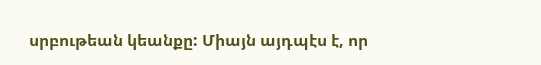սրբութեան կեանքը: Միայն այդպէս է, որ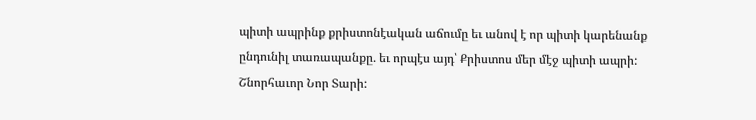պիտի ապրինք քրիստոնէական աճումը եւ անով է որ պիտի կարենանք ընդունիլ տառապանքը. եւ որպէս այդ՝ Քրիստոս մեր մէջ պիտի ապրի:
Շնորհաւոր Նոր Տարի: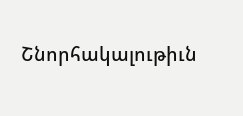Շնորհակալութիւն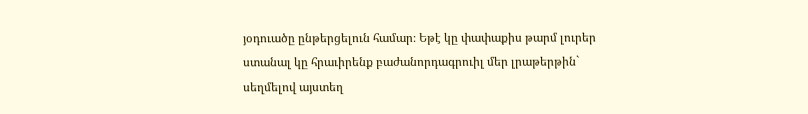յօդուածը ընթերցելուն համար։ Եթէ կը փափաքիս թարմ լուրեր ստանալ կը հրաւիրենք բաժանորդագրուիլ մեր լրաթերթին` սեղմելով այստեղ